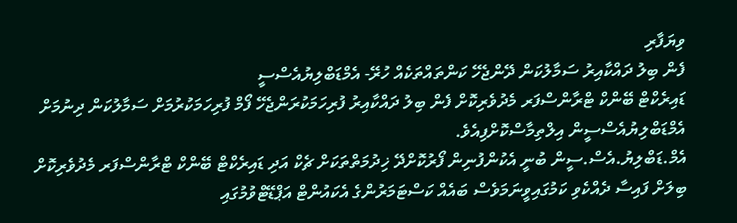ވިޔަފާރި
ފެން ބިލު ދައްކާއިރު ސަމާލުކަން ދޭންޖެހޭ ކަންތައްތަކެއް ހުރޭ- އެމްޑަބްލިޔުއެސްސީ
ޑައިރެކްޓް ބޭންކް ޓްރާންސްފަރ މެދުވެރިކޮށް ފެން ބިލު ދައްކާއިރު ފުރިހަމަކުރަންޖެހޭ ފޯމް ފުރިހަމަކުރުމަށް ސަމާލުކަން ދިނުމަށް އެމްޑަބްލިޔުއެސްސީން އިލްތިމާސްކޮށްފިއެވެ.
އެމް.ޑަބްލިޔު.އެސް.ސީން ބުނީ އެކުންފުނިން ފޯރުކޮށްދޭ ޚިދުމަތްތަކަށް ޗެކް އަދި ޑައިރެކްޓް ބޭންކް ޓްރާންސްފަރ މެދުވެރިކޮށް ބިލަށް ފައިސާ ދެއްކެވި ކަމުގައިވީނަމަވެސް ބައެއް ކަސްޓަމަރުންގެ އެކައުންޓް އަޕްޑޭޓްވުމުގައި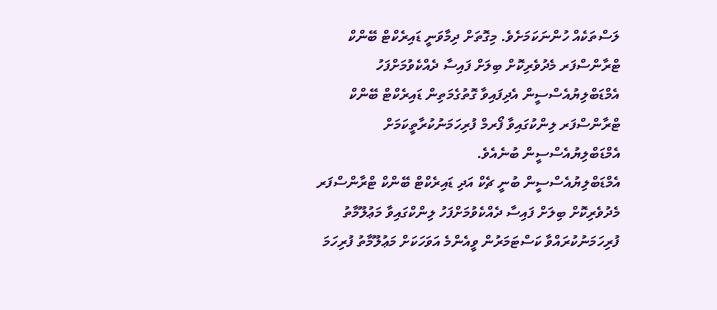ލަސްތަކެއް ހުންނަކަމަށެވެ. މިގޮތަށް ދިމާވަނީ ޑައިރެކްޓް ބޭންކް ޓްރާންސްފަރ މެދުވެރިކޮށް ބިލަށް ފައިސާ ދެއްކެވުމަށްފަހު އެމްޑަބްލިޔުއެސްސީން އެދިފައިވާ ގޮތުގެމަތިން ޑައިރެކްޓް ބޭންކް ޓްރާންސްފަރ ލިންކުގައިވާ ފޯރމް ފުރިހަމަނުކުރާތީކަމަށް އެމްޑަބްލިޔުއެސްސީން ބުނެއެވެ.
އެމްޑަބްލިޔުއެސްސީން ބުނީ ޗެކް އަދި ޑައިރެކްޓް ބޭންކް ޓްރާންސްފަރ މެދުވެރިކޮށް ބިލަށް ފައިސާ ދެއްކެވުމަށްފަހު ލިންކްގައިވާ މަޢުލޫމާތު ފުރިހަމަނުކުރައްވާ ކަސްޓަމަރުން ވީއެންމެ އަވަހަކަށް މަޢުލޫމާތު ފުރިހަމަ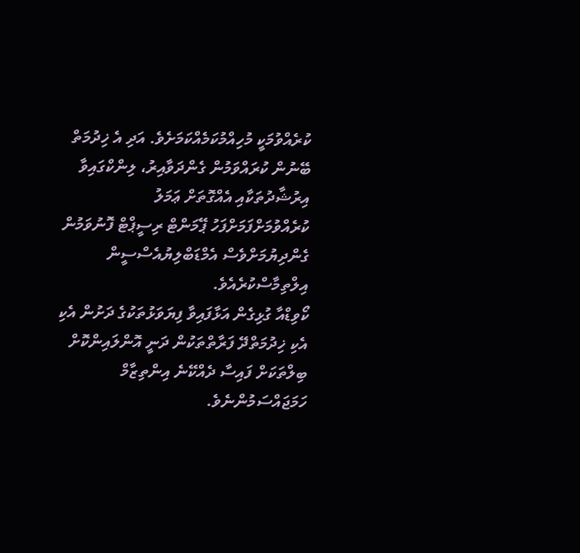ކުރެއްވުމަކީ މުހިއްމުކަމެއްކަމަށެވެ. އަދި އެ ޚިދުމަތް ބޭނުން ކުރައްވަމުން ގެންދަވާއިރު، ލިންކްގައިވާ އިރުޝާދުތަކާއި އެއްގޮތަށް ޢަމަލު ކުރެއްވުމަށްފަމަށްފަހު ޕޭމަންޓް ރިސީޕްޓް ފޮނުވަމުން ގެންދިޔުމަށްވެސް އެމްޑަބްލިޔުއެސްސީން އިލްތިމާސްކުރެއެވެ.
ކޯވިޑްއާ ގުޅިގެން އަޅާފައިވާ ފިޔަވަޅުތަކުގެ ދަށުން އެކި އެކި ޚިދުމަތްދޭ ފަރާތްތަކުން ދަނީ އޮންލައިންކޮށް ބިލްތަކަށް ފައިސާ ދެއްކޭނެ އިންތިޒާމް ހަމަޖައްސަމުންނެވެ.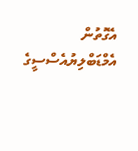އެގޮތުން އެމްޑަބްލިޔުއެސްސީގެ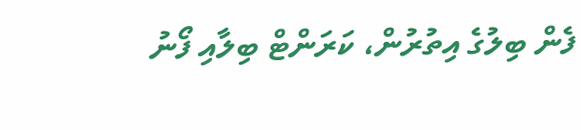ފެން ބިލުގެ އިތުރުން، ކަރަންޓް ބިލާއި ފޯނު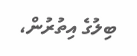ބިލުގެ އިތުރުން،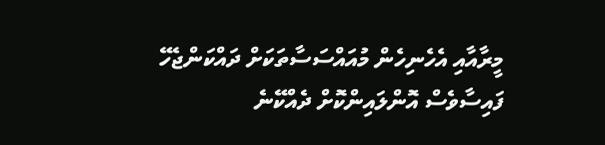މީރާއާއި އެހެނިހެން މުއައްސަސާތަކަށް ދައްކަންޖެހޭ ފައިސާވެސް އޮންލައިންކޮށް ދެއްކޭނެ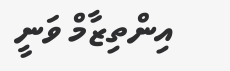އިންތިޒާމް ވަނީ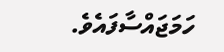ހަމަޖައްސާފައެވެ.